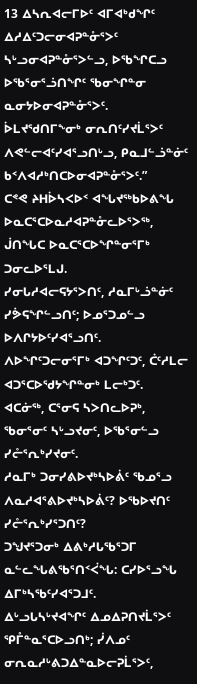13 ᐃᓴᕆᐊᓕᒥᐅᑦ ᐊᒥᐊᒃᑯᖏᑦ ᐃᓱᐃᑦᑐᓕᓂᐊᕈᓐᓁᕐᐳᑦ ᓴᒡᓗᓂᐊᕈᓐᓁᕐᐳᓪᓗ, ᐅᖃᖏᑕᓗ ᐅᖃᕐᓂᕐᓘᑎᖏᑦ ᖃᓂᖏᓐᓂ ᓇᓂᔭᐅᓂᐊᕈᓐᓁᕐᐳᑦ. ᐆᒪᔪᖁᑎᒥᖕᓂᒃ ᓂᕆᑎᑦᓯᔪᒫᕐᐳᑦ ᐱᕙᓪᓕᐊᑦᓯᐊᕐᓗᑎᒡᓗ, ᑭᓇᒧᓪᓘᓐᓃᑦ ᑲᑉᐱᐊᓱᒃᑎᑕᐅᓂᐊᕈᓐᓁᕐᐳᑦ.”
ᑕᕝᕙ ᔨᕼᐆᓴᐸᐅᑉ ᐊᖓᔪᖅᑲᐅᕕᖓ ᐅᓇᑕᕐᑕᐅᓇᓱᐊᕈᓐᓁᓚᐅᕐᐳᖅ, ᒎᑎᖓᑕ ᐅᓇᑕᕐᑕᐅᖏᓐᓂᕐᒥᒃ ᑐᓂᓚᐅᕐᒪᒍ.
ᓯᓂᒐᓱᐊᓕᕋᔭᕐᐳᑎᑦ, ᓱᓇᒥᒡᓘᓐᓃᑦ ᓯᕘᕋᖏᓪᓗᑎᑦ; ᐅᓄᕐᑐᓄᓪᓗ ᐅᐱᒋᔭᐅᑦᓯᐊᕐᓗᑎᑦ.
ᐱᐅᖏᑦᑐᓕᓂᕐᒥᒃ ᐊᑐᖏᑦᑐᑦ, ᑖᑦᓱᒪᓕ ᐊᑐᕐᑕᐅᖁᔭᖏᓐᓂᒃ ᒪᓕᒃᑐᑦ.
ᐊᑕᓃᖅ, ᑕᕐᓂᕋ ᓴᐳᑎᓚᐅᕈᒃ, ᖃᓂᕐᓂᑦ ᓴᒡᓗᔪᓂᑦ, ᐅᖃᕐᓂᓪᓗ ᓯᓔᕐᕆᒃᓯᔪᓂᑦ.
ᓱᓇᒥᒃ ᑐᓂᓯᕕᐅᔪᒃᓴᐅᕖᑦ ᖃᓄᕐᓗ ᐱᓇᓱᐊᕐᕕᐅᔪᒃᓴᐅᕖᑦ? ᐅᖃᐅᔪᑎᑦ ᓯᓔᕐᕆᒃᓯᕐᑐᑎᑦ?
ᑐᖑᔪᕐᑐᓂᒃ ᐃᕕᒃᓱᒐᖃᕐᑐᒥ ᓇᓪᓚᖓᕕᖃᕐᑎᑉᐹᖓ: ᑕᓯᐅᕐᓗᖓ ᐃᒥᒃᓴᖃᑦᓯᐊᕐᑐᒧᑦ.
ᐃᒡᓗᒐᓴᒡᔪᐊᖏᑦ ᐃᓄᐃᕈᑎᔪᒫᕐᐳᑦ ᕿᒤᓐᓇᕐᑕᐅᓗᑎᒃ; ᓰᐱᓄᑦ ᓂᕆᓇᓱᒡᕕᑐᐃᓐᓇᐅᓕᕈᒫᕐᐳᑦ,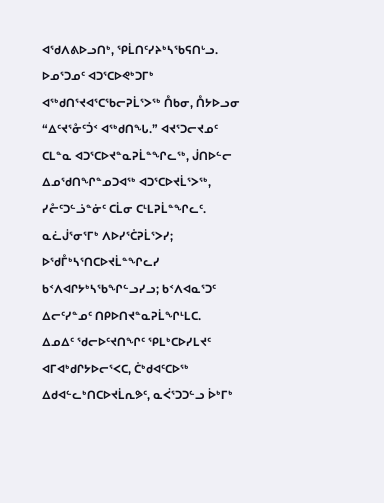ᐊᖁᐱᕕᐅᓗᑎᒃ, ᕿᒫᑎᑦᓯᔨᒃᓴᖃᕋᑎᒡᓗ.
ᐅᓄᕐᑐᓄᑦ ᐊᑐᕐᑕᐅᕙᒃᑐᒥᒃ ᐊᖅᑯᑎᕐᔪᐊᕐᑕᖃᓕᕈᒫᕐᐳᖅ ᑍᑲᓂ, ᑍᔭᐅᓗᓂ “ᐃᑦᔪᕐᓁᑦᑑᑉ ᐊᖅᑯᑎᖓ.” ᐊᔪᕐᑐᓕᔪᓄᑦ ᑕᒪᓐᓇ ᐊᑐᕐᑕᐅᔪᓐᓇᕈᒫᓐᖏᓚᖅ, ᒎᑎᐅᓪᓕ ᐃᓄᖁᑎᖏᓐᓄᑐᐊᖅ ᐊᑐᕐᑕᐅᔪᒫᕐᐳᖅ, ᓯᓔᑦᑐᓪᓘᓐᓃᑦ ᑕᒫᓂ ᑕᒻᒪᕈᒫᓐᖏᓚᑦ.
ᓇᓛᒎᕐᓂᕐᒥᒃ ᐱᐅᓯᕐᑖᕈᒫᕐᐳᓯ; ᐅᖁᒤᒃᓴᕐᑎᑕᐅᔪᒫᓐᖏᓚᓯ ᑲᑉᐱᐊᒋᔭᒃᓴᖃᖏᓪᓗᓯᓗ; ᑲᑉᐱᐊᓇᕐᑐᑦ ᐃᓕᑦᓯᓐᓄᑦ ᑎᑭᐅᑎᔪᓐᓇᕈᒫᖏᒻᒪᑕ.
ᐃᓄᐃᑦ ᖁᓕᐅᑦᔪᑎᖏᑦ ᕿᒪᒃᑕᐅᓯᒪᔪᑦ ᐊᒥᐊᒃᑯᒋᔭᐅᓕᕐᐸᑕ, ᑖᒃᑯᐊᑦᑕᐅᖅ ᐃᑯᐊᓪᓚᒃᑎᑕᐅᔪᒫᕆᕗᑦ, ᓇᐹᕐᑐᑐᓪᓗ ᐆᒃᒥᒃ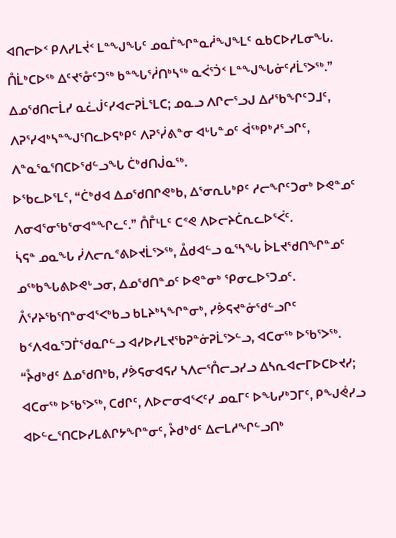ᐊᑎᓕᐅᑉ ᑭᐱᓯᒪᔫᑉ ᒪᓐᖑᖓᑦ ᓄᓇᒦᖏᓐᓇᓲᖑᖕᒪᑦ ᓇᑲᑕᐅᓯᒪᓂᖓ. ᑍᒫᒃᑕᐅᖅ ᐃᑦᔪᕐᓁᑦᑐᖅ ᑲᓐᖓᕐᓲᑎᒃᓴᖅ ᓇᐹᕐᑑᑉ ᒪᓐᖑᖓᓃᑦᓱᒫᕐᐳᖅ.”
ᐃᓄᖁᑎᓕᒫᓯ ᓇᓛᒎᑦᓯᐊᓕᕈᒫᕐᒪᑕ; ᓄᓇᓗ ᐱᒋᓕᕐᓗᒍ ᐃᓱᖃᖏᑦᑐᒧᑦ, ᐱᕈᕐᓯᐊᒃᓴᓐᖑᕐᑎᓚᐅᕋᒃᑭᑦ ᐱᕈᕐᓰᕕᓐᓂ ᐊᒡᒐᓐᓄᑦ ᐋᖅᑭᒃᓱᕐᓗᒋᑦ, ᐱᓐᓇᕐᓇᕐᑎᑕᐅᖁᓪᓗᖓ ᑖᒃᑯᑎᒎᓇᖅ.
ᐅᖃᓚᐅᕐᒪᑦ, “ᑖᒃᑯᐊ ᐃᓄᖁᑎᒋᕙᒃᑲ, ᐃᕐᓂᕆᒐᒃᑭᑦ ᓱᓕᖏᑦᑐᓂᒃ ᐅᕙᓐᓄᑦ ᐱᓂᐊᕐᓂᖃᕐᓂᐊᓐᖏᓚᑦ.” ᑍᒤᒻᒪᑦ ᑕᕝᕙ ᐱᐅᓕᔨᑖᕆᓚᐅᕐᐹᑦ.
ᓵᕋᓐ ᓄᓇᖓ ᓰᐱᓕᕆᕝᕕᐅᔪᒫᕐᐳᖅ, ᐂᑯᐊᓪᓗ ᓇᕐᓴᖓ ᐆᒪᔪᖁᑎᖏᓐᓄᑦ ᓄᖅᑲᖓᕕᐅᕙᒡᓗᓂ, ᐃᓄᖁᑎᓐᓄᑦ ᐅᕙᓐᓂᒃ ᕿᓂᓚᐅᕐᑐᓄᑦ.
ᐰᕐᓯᔨᖃᕐᑎᓐᓂᐊᕐᐸᒃᑲᓗ ᑲᒪᔨᒃᓴᖏᓐᓂᒃ, ᓯᕘᕋᔪᓐᓃᖁᓪᓗᒋᑦ ᑲᑉᐱᐊᓇᕐᑐᒦᖁᓇᒋᓪᓗ ᐊᓯᐅᓯᒪᔪᖃᕈᓐᓃᕈᒫᕐᐳᓪᓗ, ᐊᑕᓂᖅ ᐅᖃᕐᐳᖅ.
“ᔧᑯᒃᑯᑦ ᐃᓄᖁᑎᒃᑲ, ᓯᕘᕋᓂᐊᕋᓯ ᓴᐱᓕᕐᑍᓕᓗᓯᓗ ᐃᓴᕆᐊᓕᒥᐅᑕᐅᔪᓯ; ᐊᑕᓂᖅ ᐅᖃᕐᐳᖅ, ᑕᑯᒋᑦ, ᐱᐅᓕᓂᐊᕐᐸᑦᓯ ᓄᓇᒥᑦ ᐅᖓᓯᒃᑐᒥᑦ, ᑭᖑᕚᓯᓗ ᐊᐅᓪᓚᕐᑎᑕᐅᓯᒪᕕᒋᔭᖏᓐᓂᑦ, ᔧᑯᒃᑯᑦ ᐃᓕᒪᓱᖏᓪᓗᑎᒃ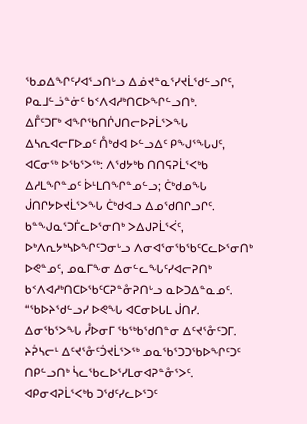ᖃᓄᐃᖏᑦᓯᐊᕐᓗᑎᒡᓗ ᐃᓅᔪᓐᓇᕐᓯᔪᒫᖁᓪᓗᒋᑦ, ᑭᓇᒧᓪᓘᓐᓃᑦ ᑲᑉᐱᐊᓱᒃᑎᑕᐅᖏᓪᓗᑎᒃ.
ᐃᒤᑦᑐᒥᒃ ᐊᖏᖃᑎᒌᒍᑎᓕᐅᕈᒫᕐᐳᖓ ᐃᓴᕆᐊᓕᒥᐅᓄᑦ ᑍᒃᑯᐊ ᐅᓪᓗᐃᑦ ᑭᖑᕐᖓᒍᑦ, ᐊᑕᓂᖅ ᐅᖃᕐᐳᖅ: ᐱᖁᔭᒃᑲ ᑎᑎᕋᕈᒫᕐᐸᒃᑲ ᐃᓱᒪᖏᓐᓄᑦ ᐆᒻᒪᑎᖏᓐᓄᓪᓗ; ᑖᒃᑯᓄᖓ ᒎᑎᒋᔭᐅᔪᒫᕐᐳᖓ ᑖᒃᑯᐊᓗ ᐃᓄᖁᑎᒋᓗᒋᑦ.
ᑲᓐᖑᓇᕐᑐᒦᓚᐅᕐᓂᑎᒃ ᐳᐃᒍᕈᒫᕐᐹᑦ, ᐅᒃᐱᕆᔭᒃᓴᐅᖏᑦᑐᓂᒡᓗ ᐱᓂᐊᕐᓂᖃᖃᑦᑕᓚᐅᕐᓂᑎᒃ ᐅᕙᓐᓄᑦ, ᓄᓇᒥᖕᓂ ᐃᓂᓪᓚᖓᑦᓯᐊᓕᕈᑎᒃ ᑲᑉᐱᐊᓱᒃᑎᑕᐅᖃᑦᑕᕈᓐᓁᕈᑎᒡᓗ ᓇᐅᑐᐃᓐᓇᓄᑦ.
“ᖃᐅᔨᖁᓪᓗᓯ ᐅᕙᖓ ᐊᑕᓂᐅᒐᒪ ᒎᑎᓯ. ᐃᓂᖃᕐᐳᖓ ᓮᐅᓂᒥ ᖃᖅᑲᖁᑎᓐᓂ ᐃᑦᔪᕐᓁᑦᑐᒥ. ᔨᕉᓴᓕᒻ ᐃᑦᔪᕐᓁᑦᑑᔪᒫᕐᐳᖅ ᓄᓇᖃᕐᑐᑐᖃᐅᖏᑦᑐᑦ ᑎᑭᓪᓗᑎᒃ ᓵᓚᖃᓚᐅᕐᓯᒪᓂᐊᕈᓐᓁᕐᐳᑦ.
ᐊᑭᓂᐊᕈᒫᕐᐸᒃᑲ ᑐᖁᑦᓯᓚᐅᕐᑐᑦ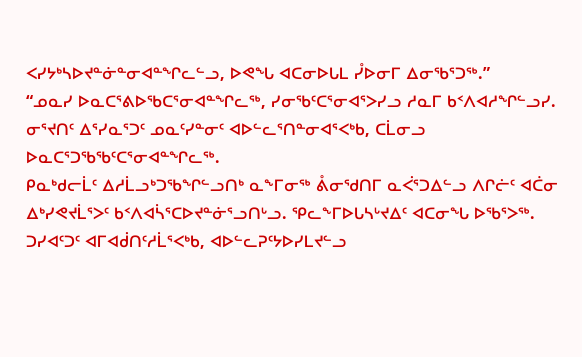ᐸᓯᔭᒃᓴᐅᔪᓐᓃᓐᓂᐊᓐᖏᓚᓪᓗ, ᐅᕙᖓ ᐊᑕᓂᐅᒐᒪ ᓮᐅᓂᒥ ᐃᓂᖃᕐᑐᖅ.”
“ᓄᓇᓯ ᐅᓇᑕᕐᕕᐅᖃᑕᕐᓂᐊᓐᖏᓚᖅ, ᓯᓂᖃᑦᑕᕐᓂᐊᕐᐳᓯᓗ ᓱᓇᒥ ᑲᑉᐱᐊᓱᖏᓪᓗᓯ. ᓂᕐᔪᑎᑦ ᐃᕐᓯᓇᕐᑐᑦ ᓄᓇᑦᓯᓐᓂᑦ ᐊᐅᓪᓚᕐᑎᓐᓂᐊᕐᐸᒃᑲ, ᑕᒫᓂᓗ ᐅᓇᑕᕐᑐᖃᖃᑦᑕᕐᓂᐊᓐᖏᓚᖅ.
ᑭᓇᒃᑯᓕᒫᑦ ᐃᓱᒫᓗᒃᑐᖃᖏᓪᓗᑎᒃ ᓇᖕᒥᓂᖅ ᕔᓂᖁᑎᒥ ᓇᐹᕐᑐᐃᓪᓗ ᐱᒋᓖᑦ ᐊᑖᓂ ᐃᒃᓯᕙᔪᒫᕐᐳᑦ ᑲᑉᐱᐊᓵᕐᑕᐅᔪᓐᓃᕐᓗᑎᒡᓗ. ᕿᓚᖕᒥᐅᒐᓴᒡᔪᐃᑦ ᐊᑕᓂᖓ ᐅᖃᕐᐳᖅ.
ᑐᓯᐊᑦᑐᑦ ᐊᒥᐊᑰᑎᑦᓱᒫᕐᐸᒃᑲ, ᐊᐅᓪᓚᕈᑦᔭᐅᓯᒪᔪᓪᓗ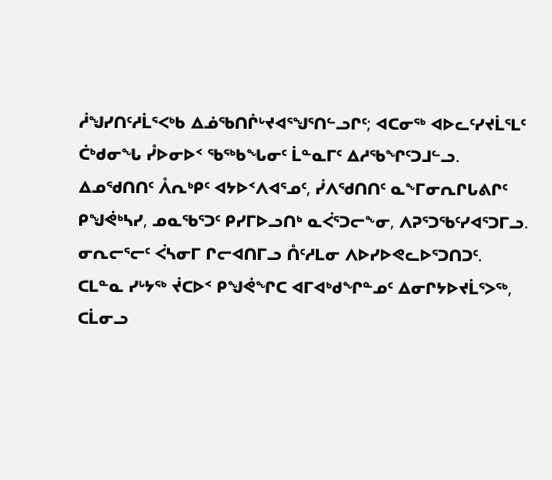ᓲᖑᓯᑎᑦᓱᒫᕐᐸᒃᑲ ᐃᓅᖃᑎᒌᒡᔪᐊᕐᖑᕐᑎᓪᓗᒋᑦ; ᐊᑕᓂᖅ ᐊᐅᓚᑦᓯᔪᒫᕐᒪᑦ ᑖᒃᑯᓂᖓ ᓮᐅᓂᐅᑉ ᖃᖅᑲᖓᓂᑦ ᒫᓐᓇᒥᑦ ᐃᓱᖃᖏᑦᑐᒧᓪᓗ.
ᐃᓄᖁᑎᑎᑦ ᐰᕆᒃᑭᑦ ᐊᔭᐅᑉᐱᐊᕐᓄᑦ, ᓰᐱᖁᑎᑎᑦ ᓇᖕᒥᓂᕆᒋᒐᕕᒋᑦ ᑭᖑᕚᒃᓴᓯ, ᓄᓇᖃᕐᑐᑦ ᑭᓯᒥᐅᓗᑎᒃ ᓇᐹᕐᑐᓕᖕᓂ, ᐱᕈᕐᑐᖃᑦᓯᐊᕐᑐᒥᓗ. ᓂᕆᓕᕐᓕᑦ ᐹᓴᓂᒥ ᒋᓕᐊᑎᒥᓗ ᑍᑦᓱᒪᓂ ᐱᐅᓯᐅᕙᓚᐅᕐᑐᑎᑐᑦ.
ᑕᒪᓐᓇ ᓯᒡᔭᖅ ᔫᑕᐅᑉ ᑭᖑᕚᖏᑕ ᐊᒥᐊᒃᑯᖏᓐᓄᑦ ᐃᓂᒋᔭᐅᔪᒫᕐᐳᖅ, ᑕᒫᓂᓗ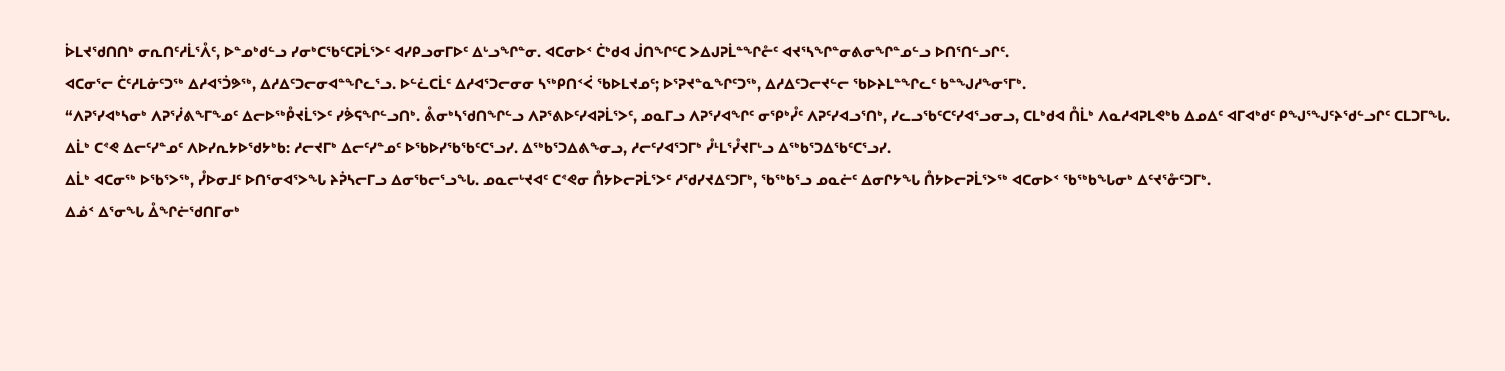ᐆᒪᔪᖁᑎᑎᒃ ᓂᕆᑎᑦᓱᒫᕐᐰᑦ, ᐅᓐᓄᒃᑯᓪᓗ ᓯᓂᒃᑕᖃᑦᑕᕈᒫᕐᐳᑦ ᐊᓯᑭᓗᓂᒥᐅᑦ ᐃᒡᓗᖏᓐᓂ. ᐊᑕᓂᐅᑉ ᑖᒃᑯᐊ ᒎᑎᖏᑦᑕ ᐳᐃᒍᕈᒫᓐᖏᓔᑦ ᐊᔪᕐᓴᖏᓐᓂᕕᓂᖏᓐᓄᓪᓗ ᐅᑎᕐᑎᓪᓗᒋᑦ.
ᐊᑕᓂᕐᓕ ᑖᑦᓱᒪᓃᑦᑐᖅ ᐃᓱᐊᕐᑑᕗᖅ, ᐃᓱᐃᑦᑐᓕᓂᐊᓐᖏᓚᕐᓗ. ᐅᓪᓛᑕᒫᑦ ᐃᓱᐊᕐᑐᓕᓂᓂ ᓴᖅᑭᑎᑉᐹ ᖃᐅᒪᔪᓄᑦ; ᐅᕐᕈᔪᓐᓇᖏᑦᑐᖅ, ᐃᓱᐃᑦᑐᓕᔪᓪᓕ ᖃᐅᔨᒪᓐᖏᓚᑦ ᑲᓐᖑᓱᖕᓂᕐᒥᒃ.
“ᐱᕈᕐᓯᐊᒃᓴᓂᒃ ᐱᕈᕐᓰᕕᖕᒥᖕᓄᑦ ᐃᓕᐅᖅᑬᔪᒫᕐᐳᑦ ᓯᕘᕋᖏᓪᓗᑎᒃ. ᕔᓂᒃᓴᖁᑎᖏᓪᓗ ᐱᕈᕐᕕᐅᑦᓯᐊᕈᒫᕐᐳᑦ, ᓄᓇᒥᓗ ᐱᕈᕐᓯᐊᖏᑦ ᓂᕿᒃᓮᑦ ᐱᕈᑦᓯᐊᓗᕐᑎᒃ, ᓯᓚᓗᖃᑦᑕᑦᓯᐊᕐᓗᓂᓗ, ᑕᒪᒃᑯᐊ ᑍᒫᒃ ᐱᓇᓱᐊᕈᒪᕙᒃᑲ ᐃᓄᐃᑦ ᐊᒥᐊᒃᑯᑦ ᑭᖑᕐᖑᑦᔨᖁᓪᓗᒋᑦ ᑕᒪᑐᒥᖓ.
ᐃᒫᒃ ᑕᕝᕙ ᐃᓕᑦᓯᓐᓄᑦ ᐱᐅᓯᕆᔭᐅᖁᔭᒃᑲ: ᓱᓕᔪᒥᒃ ᐃᓕᑦᓯᓐᓄᑦ ᐅᖃᐅᓯᖃᖃᑦᑕᕐᓗᓯ. ᐃᖅᑲᕐᑐᐃᕕᖕᓂᓗ, ᓱᓕᑦᓯᐊᕐᑐᒥᒃ ᓮᒻᒪᕐᓮᔪᒥᒡᓗ ᐃᖅᑲᕐᑐᐃᖃᑦᑕᕐᓗᓯ.
ᐃᒫᒃ ᐊᑕᓂᖅ ᐅᖃᕐᐳᖅ, ᓮᐅᓂᒧᑦ ᐅᑎᕐᓂᐊᕐᐳᖓ ᔨᕉᓴᓕᒥᓗ ᐃᓂᖃᓕᕐᓗᖓ. ᓄᓇᓕᒡᔪᐊᑦ ᑕᕝᕙᓂ ᑍᔭᐅᓕᕈᒫᕐᐳᑦ ᓱᖁᓯᔪᐃᑦᑐᒥᒃ, ᖃᖅᑲᕐᓗ ᓄᓇᓖᑦ ᐃᓂᒋᔭᖓ ᑍᔭᐅᓕᕈᒫᕐᐳᖅ ᐊᑕᓂᐅᑉ ᖃᖅᑲᖓᓂᒃ ᐃᑦᔪᕐᓁᑦᑐᒥᒃ.
ᐃᓅᑉ ᐃᕐᓂᖓ ᐂᖏᓖᖁᑎᒥᓂᒃ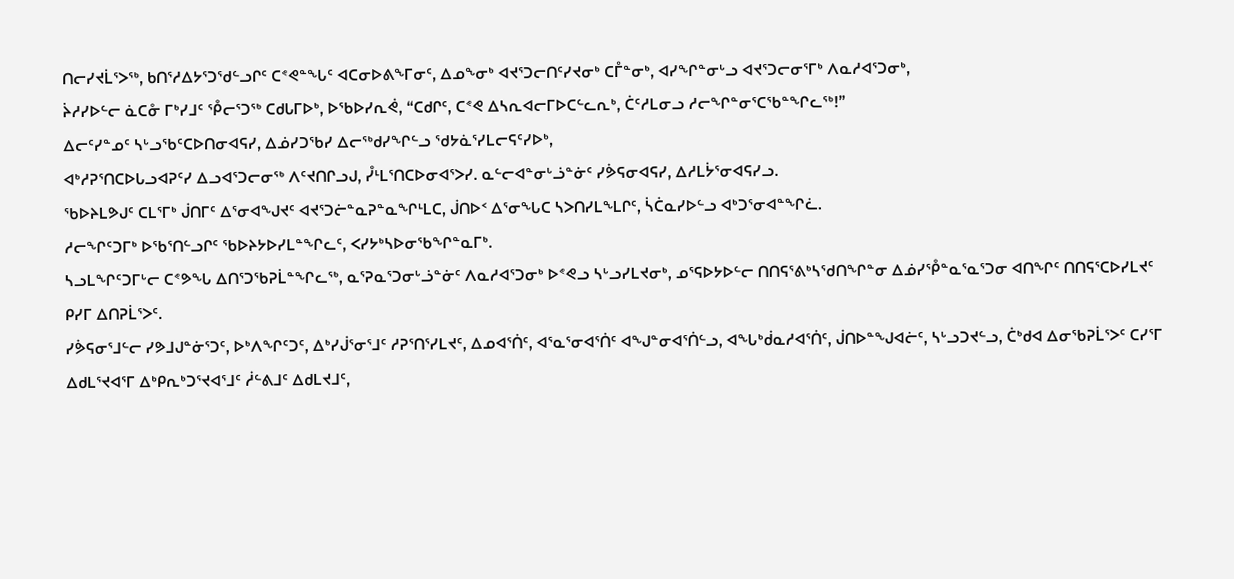ᑎᓕᓯᔪᒫᕐᐳᖅ, ᑲᑎᕐᓱᐃᔭᕐᑐᖁᓪᓗᒋᑦ ᑕᕝᕙᓐᖓᑦ ᐊᑕᓂᐅᕕᖕᒥᓂᑦ, ᐃᓄᖕᓂᒃ ᐊᔪᕐᑐᓕᑎᑦᓯᔪᓂᒃ ᑕᒤᓐᓂᒃ, ᐊᓯᖏᓐᓂᒡᓗ ᐊᔪᕐᑐᓕᓂᕐᒥᒃ ᐱᓇᓱᐊᕐᑐᓂᒃ,
ᔩᓱᓯᐅᓪᓕ ᓈᑕᓁ ᒥᒃᓯᒧᑦ ᕾᓕᕐᑐᖅ ᑕᑯᒐᒥᐅᒃ, ᐅᖃᐅᓯᕆᕚ, “ᑕᑯᒋᑦ, ᑕᕝᕙ ᐃᓴᕆᐊᓕᒥᐅᑕᓪᓚᕆᒃ, ᑖᑦᓱᒪᓂᓗ ᓱᓕᖏᓐᓂᕐᑕᖃᓐᖏᓚᖅ!”
ᐃᓕᑦᓯᓐᓄᑦ ᓴᒡᓗᖃᑦᑕᐅᑎᓂᐊᕋᓯ, ᐃᓅᓯᑐᖃᓯ ᐃᓕᖅᑯᓯᖏᓪᓗ ᖁᔭᓈᕐᓯᒪᓕᕋᑦᓯᐅᒃ,
ᐊᒃᓱᕈᕐᑎᑕᐅᒐᓗᐊᕈᑦᓯ ᐃᓗᐊᕐᑐᓕᓂᖅ ᐱᑦᔪᑎᒋᓗᒍ, ᓮᒻᒪᕐᑎᑕᐅᓂᐊᕐᐳᓯ. ᓇᓪᓕᐊᓐᓂᒡᓘᓐᓃᑦ ᓯᕘᕋᓂᐊᕋᓯ, ᐃᓱᒪᔮᕐᓂᐊᕋᓯᓗ.
ᖃᐅᔨᒪᕗᒍᑦ ᑕᒪᕐᒥᒃ ᒎᑎᒥᑦ ᐃᕐᓂᐊᖑᔪᑦ ᐊᔪᕐᑐᓖᓐᓇᕈᓐᓇᖏᒻᒪᑕ, ᒎᑎᐅᑉ ᐃᕐᓂᖓᑕ ᓴᐳᑎᓯᒪᖕᒪᒋᑦ, ᓵᑖᓇᓯᐅᓪᓗ ᐊᒃᑐᕐᓂᐊᓐᖏᓛ.
ᓱᓕᖏᑦᑐᒥᒃ ᐅᖃᕐᑎᓪᓗᒋᑦ ᖃᐅᔨᔭᐅᓯᒪᓐᖏᓚᑦ, ᐸᓯᔭᒃᓴᐅᓂᖃᖏᓐᓇᒥᒃ.
ᓴᓗᒪᖏᑦᑐᒥᒡᓕ ᑕᕝᕗᖓ ᐃᑎᕐᑐᖃᕈᒫᓐᖏᓚᖅ, ᓇᕐᕈᓇᕐᑐᓂᒡᓘᓐᓃᑦ ᐱᓇᓱᐊᕐᑐᓂᒃ ᐅᕝᕙᓗ ᓴᒡᓗᓯᒪᔪᓂᒃ, ᓄᕐᕋᐅᔭᐅᓪᓕ ᑎᑎᕋᕐᕕᒃᓴᖁᑎᖏᓐᓂ ᐃᓅᓯᕾᓐᓇᕐᓇᕐᑐᓂ ᐊᑎᖏᑦ ᑎᑎᕋᕐᑕᐅᓯᒪᔪᑦ ᑭᓯᒥ ᐃᑎᕈᒫᕐᐳᑦ.
ᓯᕘᕋᓂᕐᒧᓪᓕ ᓯᕗᒧᒍᓐᓃᕐᑐᑦ, ᐅᒃᐱᖏᑦᑐᑦ, ᐃᒃᓯᒎᕐᓂᕐᒧᑦ ᓱᕈᕐᑎᕐᓯᒪᔪᑦ, ᐃᓄᐊᕐᑏᑦ, ᐊᕐᓇᕐᓂᐊᕐᑏᑦ ᐊᖑᓐᓂᐊᕐᑏᓪᓗ, ᐊᖓᒃᑰᓇᓱᐊᕐᑏᑦ, ᒎᑎᐅᓐᖑᐊᓖᑦ, ᓴᒡᓗᑐᔪᓪᓗ, ᑖᒃᑯᐊ ᐃᓂᖃᕈᒫᕐᐳᑦ ᑕᓯᕐᒥ ᐃᑯᒪᕐᔪᐊᕐᒥ ᐃᒃᑭᕆᒃᑐᕐᔪᐊᕐᒧᑦ ᓲᓪᕕᒧᑦ ᐃᑯᒪᔪᒧᑦ,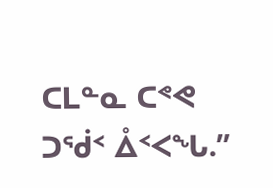ᑕᒪᓐᓇ ᑕᕝᕙ ᑐᖂᑉ ᐂᑉᐸᖓ.”